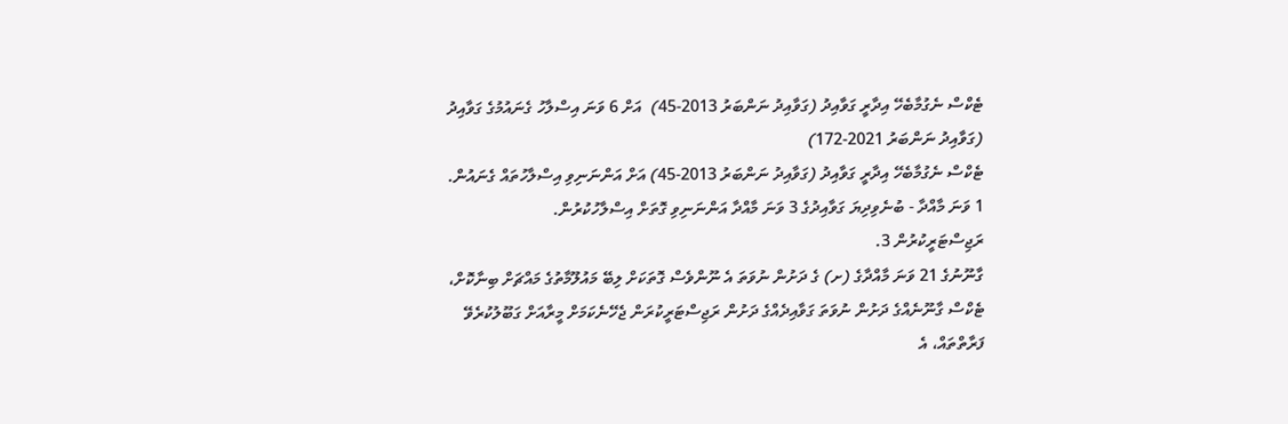ޓެކްސް ނެގުމާބެހޭ އިދާރީ ގަވާއިދު (ގަވާއިދު ނަންބަރު 2013-45)  އަށް 6 ވަނަ އިސްލާހު ގެނައުމުގެ ގަވާއިދު
(ގަވާއިދު ނަންބަރު 2021-172)
ޓެކްސް ނެގުމާބެހޭ އިދާރީ ގަވާއިދު (ގަވާއިދު ނަންބަރު 2013-45) އަށް އަންނަނިވި އިސްލާހުތައް ގެނައުން.
1 ވަނަ މާއްދާ - ބުނެވިދިޔަ ގަވާއިދުގެ 3 ވަނަ މާއްދާ އަންނަނިވި ގޮތަށް އިސްލާހުކުރުން.
ރަޖިސްޓަރީކުރުން 3.
ގާނޫނުގެ 21 ވަނަ މާއްދާގެ (ށ) ގެ ދަށުން ނުވަތަ އެ ނޫންވެސް ގޮތަކަށް ލިބޭ މައުލޫމާތުގެ މައްޗަށް ބިނާކޮށް، ޓެކްސް ގާނޫނެއްގެ ދަށުން ނުވަތަ ގަވާއިދެއްގެ ދަށުން ރަޖިސްޓަރީކުރަން ޖެހޭނެކަމަށް މީރާއަށް ގަބޫލުކުރެވޭ ފަރާތްތައް، އެ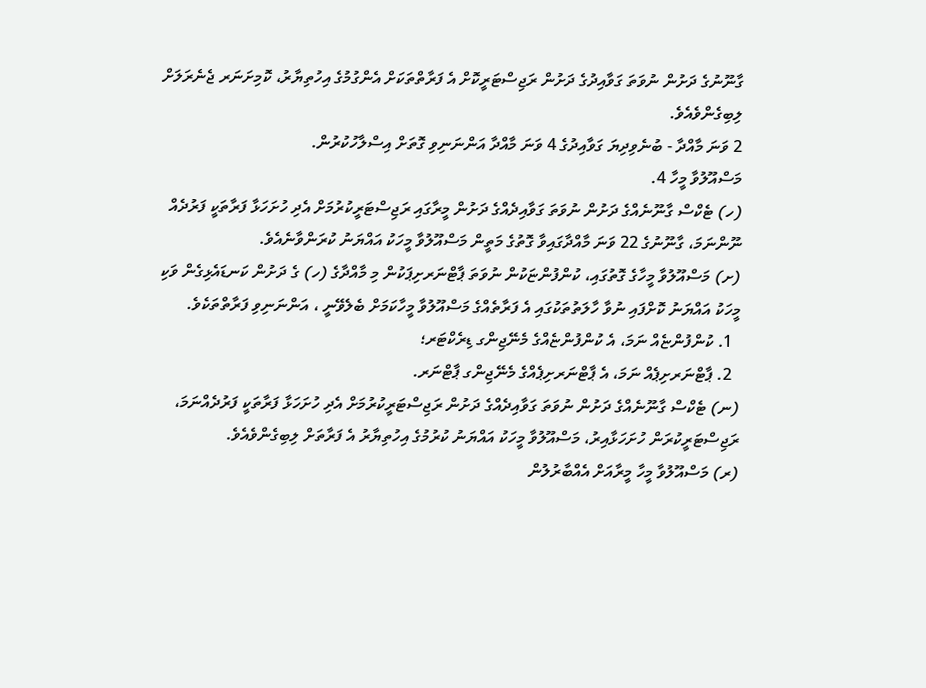ގާނޫނުގެ ދަށުން ނުވަތަ ގަވާއިދުގެ ދަށުން ރަޖިސްޓަރީކޮށް އެ ފަރާތްތަކަށް އެންގުމުގެ އިހުތިޔާރު، ކޮމިށަނަރ ޖެނެރަލަށް ލިބިގެންވެއެވެ.
2 ވަނަ މާއްދާ - ބުނެވިދިޔަ ގަވާއިދުގެ 4 ވަނަ މާއްދާ އަންނަނިވި ގޮތަށް އިސްލާހުކުރުން.
މަސްއޫލުވާ މީހާ 4.
(ހ) ޓެކްސް ގާނޫނެއްގެ ދަށުން ނުވަތަ ގަވާއިދެއްގެ ދަށުން މީރާގައި ރަޖިސްޓަރީކުރުމަށް އެދި ހުށަހަޅާ ފަރާތަކީ ފަރުދެއް ނޫންނަމަ، ގާނޫނުގެ 22 ވަނަ މާއްދާގައިވާ ގޮތުގެ މަތީން މަސްއޫލުވާ މީހަކު އައްޔަނު ކުރަންވާނެއެވެ.
(ށ) މަސްއޫލުވާ މީހާގެ ގޮތުގައި، ކުންފުންޏަކުން ނުވަތަ ޕާޓްނަރށިޕަކުން މި މާއްދާގެ (ހ) ގެ ދަށުން ކަނޑައެޅިގެން ވަކި މީހަކު އައްޔަނު ކޮށްފައި ނުވާ ހާލަތުތަކުގައި އެ ފަރާތެއްގެ މަސްއޫލުވާ މީހާކަމަށް ބެލެވޭނީ ، އަންނަނިވި ފަރާތްތަކެވެ.
  1. ކުންފުންޏެއް ނަމަ، އެ ކުންފުންޏެއްގެ މެނޭޖިންގ ޑިރެކްޓަރ؛
  2. ޕާޓްނަރށިޕެއް ނަމަ، އެ ޕާޓްނަރށިޕެއްގެ މެނޭޖިންގ ޕާޓްނަރ.
(ނ) ޓެކްސް ގާނޫނެއްގެ ދަށުން ނުވަތަ ގަވާއިދެއްގެ ދަށުން ރަޖިސްޓަރީކުރުމަށް އެދި ހުށަހަޅާ ފަރާތަކީ ފަރުދެއްނަމަ، ރަޖިސްޓަރީކުރަން ހުށަހަޅާއިރު، މަސްއޫލުވާ މީހަކު އައްޔަނު ކުރުމުގެ އިހުތިޔާރު އެ ފަރާތަށް ލިބިގެންވެއެވެ.
(ރ) މަސްއޫލުވާ މީހާ މީރާއަށް އެއްބާރުލުން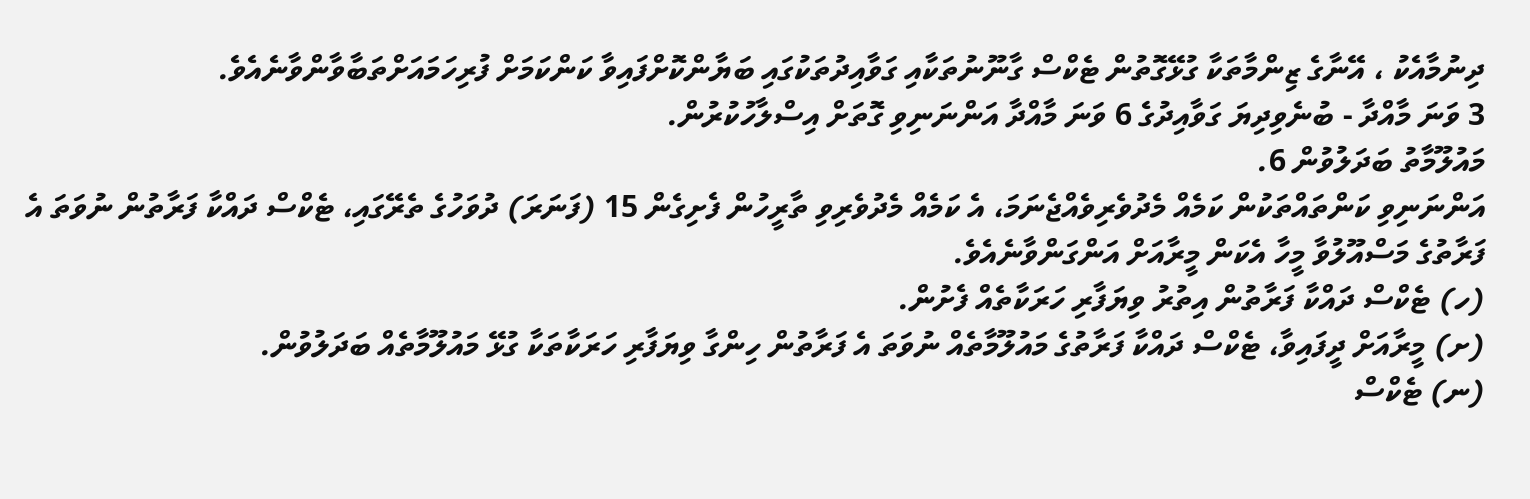ދިނުމާއެކު ، އޭނާގެ ޒިންމާތަކާ ގުޅޭގޮތުން ޓެކްސް ގާނޫނުތަކާއި ގަވާއިދުތަކުގައި ބަޔާންކޮށްފައިވާ ކަންކަމަށް ފުރިހަމައަށްތަބާވާންވާނެއެވެ.
3 ވަނަ މާއްދާ - ބުނެވިދިޔަ ގަވާއިދުގެ 6 ވަނަ މާއްދާ އަންނަނިވި ގޮތަށް އިސްލާހުކުރުން.
މައުލޫމާތު ބަދަލުވުން 6.
އަންނަނިވި ކަންތައްތަކުން ކަމެއް މެދުވެރިވެއްޖެނަމަ، އެ ކަމެއް މެދުވެރިވި ތާރީހުން ފެށިގެން 15 (ފަނަރަ) ދުވަހުގެ ތެރޭގައި، ޓެކްސް ދައްކާ ފަރާތުން ނުވަތަ އެ ފަރާތުގެ މަސްއޫލުވާ މީހާ އެކަން މީރާއަށް އަންގަންވާނެއެވެ.
(ހ) ޓެކްސް ދައްކާ ފަރާތުން އިތުރު ވިޔަފާރި ހަރަކާތެއް ފެށުން.
(ށ) މީރާއަށް ދީފައިވާ، ޓެކްސް ދައްކާ ފަރާތުގެ މައުލޫމާތެއް ނުވަތަ އެ ފަރާތުން ހިންގާ ވިޔަފާރި ހަރަކާތަކާ ގުޅޭ މައުލޫމާތެއް ބަދަލުވުން.
(ނ) ޓެކްސް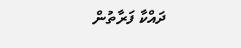ދައްކާ ފަރާތުން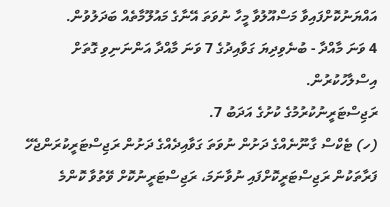އައްޔަނުކޮށްފައިވާ މަސްއޫލުވާ މީހާ ނުވަތަ އޭނާގެ މައުލޫމާތެއް ބަދަލުވުން.
4 ވަނަ މާއްދާ - ބުނެވިދިޔަ ގަވާއިދުގެ 7 ވަނަ މާއްދާ އަންނަނިވި ގޮތަށް އިސްލާހުކުރުން.
ރަޖިސްޓަރީނުކުރުމުގެ ކުށުގެ އަދަބު 7.
(ހ) ޓެކްސް ގާނޫނެއްގެ ދަށުން ނުވަތަ ގަވާއިދެއްގެ ދަށުން ރަޖިސްޓަރީކުރަންޖެހޭ ފަރާތަކުން ރަޖިސްޓަރީކޮށްފައި ނުވާނަމަ، ރަޖިސްޓަރީނުކޮށް ވޭތުވާ ކޮންމެ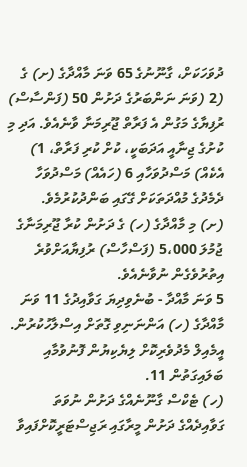ދުވަހަކަށް، ގާނޫނުގެ 65 ވަނަ މާއްދާގެ (ށ) ގެ (2 (ވަނަ ނަންބަރުގެ ދަށުން 50 (ފަންސާސް) ރުފިޔާގެ މަގުން އެ ފަރާތް ޖޫރިމަނާ ވާނެއެވެ. އަދި މި ކުށުގެ ޖިނާއީ އަދަބަކީ، ކުށް ކުރި ފަރާތް، 1) އެކެއް) މަސްދުވަހާއި 6 (ހައެއް) މަސްދުވަހާ ދެމެދުގެ މުއްދަތަކަށް ގޭގައި ބަންދުކުރުމެވެ.
(ށ) މި މާއްދާގެ (ހ) ގެ ދަށުން ކުރާ ޖޫރިމަނާގެ ޖުމުލަ 5،000 (ފަސްހާސް) ރުފިޔާއަށްވުރެ އިތުރުވެގެން ނުވާނެއެވެ.
5 ވަނަ މާއްދާ - ބުނެވިދިޔަ ގަވާއިދުގެ 11 ވަނަ މާއްދާގެ (ހ) އަންނަނިވި ގޮތަށް އިސްލާހުކުރުން.
އީމެއިލް މެދުވެރިކޮށް ލިޔެކިޔުން ފޮނުވުމާއި ބަލައިގަތުން 11.
(ހ) ޓެކްސް ގާނޫނެއްގެ ދަށުން ނުވަތަ ގަވާއިދެއްގެ ދަށުން މީރާގައި ރަޖިސްޓަރީކޮށްފައިވާ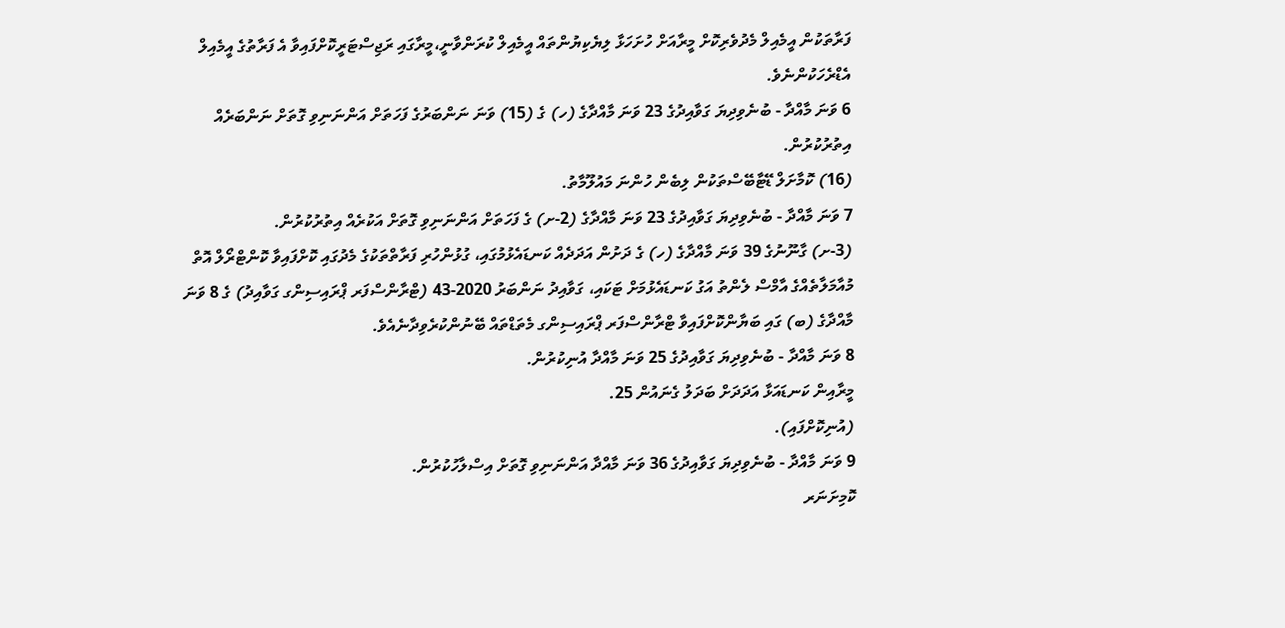ފަރާތަކުން އީމެއިލް މެދުވެރިކޮށް މީރާއަށް ހުށަހަޅާ ލިޔެކިޔުންތައް އީމެއިލް ކުރަންވާނީ،މީރާގައި ރަޖިސްޓަރީކޮށްފައިވާ އެ ފަރާތުގެ އީމެއިލް އެޑްރެހަކުންނެވެ.
6 ވަނަ މާއްދާ - ބުނެވިދިޔަ ގަވާއިދުގެ 23 ވަނަ މާއްދާގެ (ހ) ގެ (15) ވަނަ ނަންބަރުގެ ފަހަތަށް އަންނަނިވި ގޮތަށް ނަންބަރެއް އިތުރުކުރުން.
(16) ކޮމާށަލް ޑޭޓާބޭސްތަކުން ލިބެން ހުންނަ މައުލޫމާތު.
7 ވަނަ މާއްދާ - ބުނެވިދިޔަ ގަވާއިދުގެ 23 ވަނަ މާއްދާގެ (2-ށ) ގެ ފަހަތަށް އަންނަނިވި ގޮތަށް އަކުރެއް އިތުރުކުރުން.
(3-ށ) ގާނޫނުގެ 39 ވަނަ މާއްދާގެ (ހ) ގެ ދަށުން އަދަދެއް ކަނޑައެޅުމުގައި، ގުޅުންހުރި ފަރާތްތަކުގެ މެދުގައި ކޮށްފައިވާ ކޮންޓްރޯލް އޮތް މުއާމަލާތެއްގެ އާމްސް ލެންތު އަގު ކަނޑައެޅުމަށް ޓަކައި، ގަވާއިދު ނަންބަރު 2020-43 (ޓްރާންސްފަރ ޕްރައިސިންގ ގަވާއިދު) ގެ 8 ވަނަ މާއްދާގެ (ބ) ގައި ބަޔާންކޮށްފައިވާ ޓްރާންސްފަރ ޕްރައިސިންގ މެތަޑްތައް ބޭނުންކުރެވިދާނެއެވެ.
8 ވަނަ މާއްދާ - ބުނެވިދިޔަ ގަވާއިދުގެ 25 ވަނަ މާއްދާ އުނިކުރުން.
މީރާއިން ކަނޑައަޅާ އަދަދަށް ބަދަލު ގެނައުން 25.
(އުނިކޮށްފައި).
9 ވަނަ މާއްދާ - ބުނެވިދިޔަ ގަވާއިދުގެ 36 ވަނަ މާއްދާ އަންނަނިވި ގޮތަށް އިސްލާހުކުރުން.
ކޮމިށަނަރ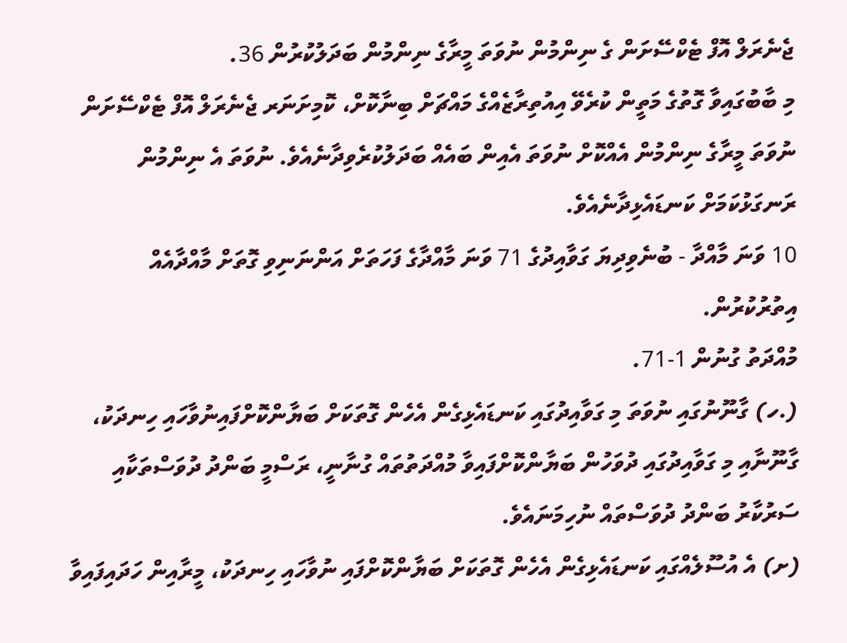ޖެނެރަލް އޮފް ޓެކްސޭށަން ގެ ނިންމުން ނުވަތަ މީރާގެ ނިންމުން ބަދަލުކުރުން 36.
މި ބާބުގައިވާ ގޮތުގެ މަތީން ކުރެވޭ އިއުތިރާޒެއްގެ މައްޗަށް ބިނާކޮށް، ކޮމިށަނަރ ޖެނެރަލް އޮފް ޓެކްސޭށަން ނުވަތަ މީރާގެ ނިންމުން އެއްކޮށް ނުވަތަ އެއިން ބައެއް ބަދަލުކުރެވިދާނެއެވެ. ނުވަތަ އެ ނިންމުން ރަނގަޅުކަމަށް ކަނޑައެޅިދާނެއެވެ.
10 ވަނަ މާއްދާ - ބުނެވިދިޔަ ގަވާއިދުގެ 71 ވަނަ މާއްދާގެ ފަހަތަށް އަންނަނިވި ގޮތަށް މާއްދާއެއް އިތުރުކުރުން.
މުއްދަތު ގުނުން 1-71.
(.ހ) ގާނޫނުގައި ނުވަތަ މި ގަވާއިދުގައި ކަނޑައެޅިގެން އެހެން ގޮތަކަށް ބަޔާންކޮށްފައިނުވާހައި ހިނދަކު، ގާނޫނާއި މި ގަވާއިދުގައި ދުވަހުން ބަޔާންކޮށްފައިވާ މުއްދަތުތައް ގުނާނީ، ރަސްމީ ބަންދު ދުވަސްތަކާއި ސަރުކާރު ބަންދު ދުވަސްތައް ނުހިމަނައެވެ.
(ށ) އެ އުސޫލެއްގައި ކަނޑައެޅިގެން އެހެން ގޮތަކަށް ބަޔާންކޮށްފައި ނުވާހައި ހިނދަކު، މީރާއިން ހަދައިފައިވާ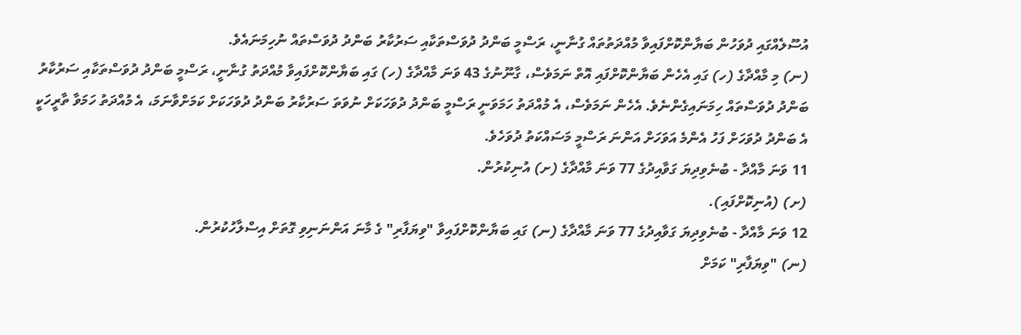އުސޫލެއްގައި ދުވަހުން ބަޔާންކޮށްފައިވާ މުއްދަތުތައް ގުނާނީ، ރަސްމީ ބަންދު ދުވަސްތަކާއި ސަރުކާރު ބަންދު ދުވަސްތައް ނުހިމަނައެވެ.
(ނ) މި މާއްދާގެ (ހ) ގައި އެހެން ބަޔާންކޮށްފައި އޮތް ނަމަވެސް، ގާނޫނުގެ 43 ވަނަ މާއްދާގެ (ހ) ގައި ބަޔާންކޮށްފައިވާ މުއްދަތު ގުނާނީ، ރަސްމީ ބަންދު ދުވަސްތަކާއި ސަރުކާރު ބަންދު ދުވަސްތައް ހިމަނައިގެންނެވެ. އެހެން ނަމަވެސް، އެ މުއްދަތު ހަމަވަނީ ރަސްމީ ބަންދު ދުވަހަކަށް ނުވަތަ ސަރުކާރު ބަންދު ދުވަހަކަށް ކަމަށްވާނަމަ، އެ މުއްދަތު ހަމަވާ ތާރީހަކީ އެ ބަންދު ދުވަހަށް ފަހު އެންމެ އަވަހަށް އަންނަ ރަސްމީ މަސައްކަތު ދުވަހެވެ.
11 ވަނަ މާއްދާ - ބުނެވިދިޔަ ގަވާއިދުގެ 77 ވަނަ މާއްދާގެ (ށ) އުނިކުރުން.
(ށ) (އުނިކޮށްފައި).
12 ވަނަ މާއްދާ - ބުނެވިދިޔަ ގަވާއިދުގެ 77 ވަނަ މާއްދާގެ (ނ) ގައި ބަޔާންކޮށްފައިވާ "ވިޔަފާރި" ގެ މާނަ އަންނަނިވި ގޮތަށް އިސްލާހުކުރުން.
(ނ) "ވިޔަފާރި" ކަމަށް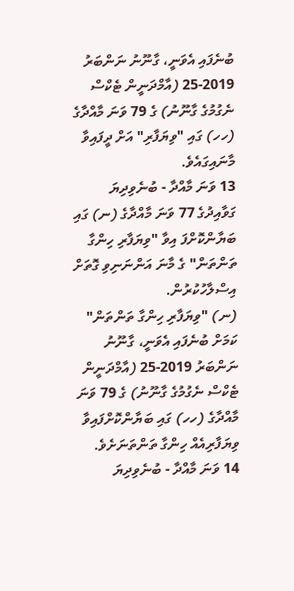ބުނެފައި އެވަނީ، ގާނޫނު ނަންބަރު 2019-25 (އާމްދަނީން ޓެކްސް ނެގުމުގެ ގާނޫނު) ގެ 79 ވަނަ މާއްދާގެ (ހހ) ގައި "ވިޔަފާރި" އަށް ދީފައިވާ މާނައިގައެވެ.
13 ވަނަ މާއްދާ - ބުނެވިދިޔަ ގަވާއިދުގެ 77 ވަނަ މާއްދާގެ (ނ) ގައި ބަޔާންކޮށްފަ އިވާ "ވިޔަފާރި ހިންގާ ތަންތަން" ގެ މާނަ އަންނަނިވި ގޮތަށް އިސްލާހުކުރުން.
(ނ) "ވިޔަފާރި ހިންގާ ތަންތަން" ކަމަށް ބުނެފައި އެވަނީ، ގާނޫނު ނަންބަރު 2019-25 (އާމްދަނީން ޓެކްސް ނެގުމުގެ ގާނޫނު) ގެ 79 ވަނަ މާއްދާގެ (ހހ) ގައި ބަޔާންކޮށްފައިވާ ވިޔަފާރިއެއް ހިންގާ ތަންތަނަށެވެ.
14 ވަނަ މާއްދާ - ބުނެވިދިޔަ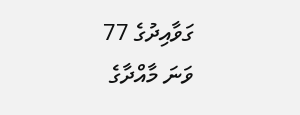ގަވާއިދުގެ 77 ވަނަ މާއްދާގެ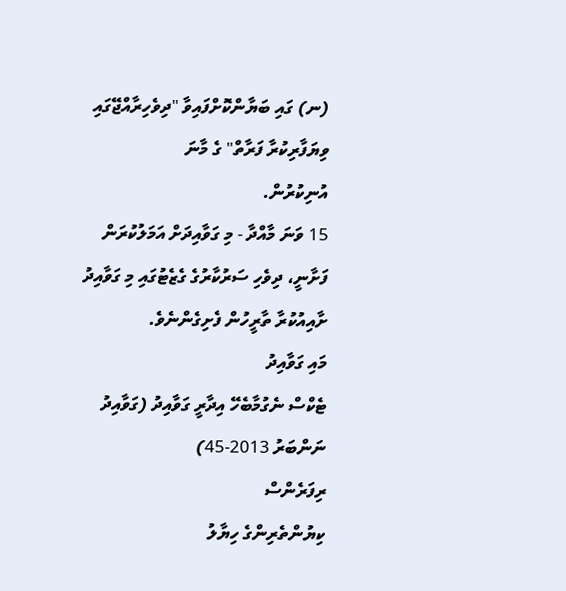(ނ) ގައި ބަޔާންކޮށްފައިވާ "ދިވެހިރާއްޖޭގައި ވިޔަފާރިކުރާ ފަރާތް" ގެ މާނަ
އުނިކުރުން.
15 ވަނަ މާއްދާ - މި ގަވާއިދަށް އަމަލުކުރަން ފަށާނީ، ދިވެހި ސަރުކާރުގެ ގެޒެޓުގައި މި ގަވާއިދު ށާއިއުކުރާ ތާރީހުން ފެށިގެންނެވެ.
މައި ގަވާއިދު
ޓެކްސް ނެގުމާބެހޭ އިދާރީ ގަވާއިދު (ގަވާއިދު ނަންބަރު 2013-45)
ރިފަރެންސް
ކިޔުންތެރިންގެ ހިޔާލު